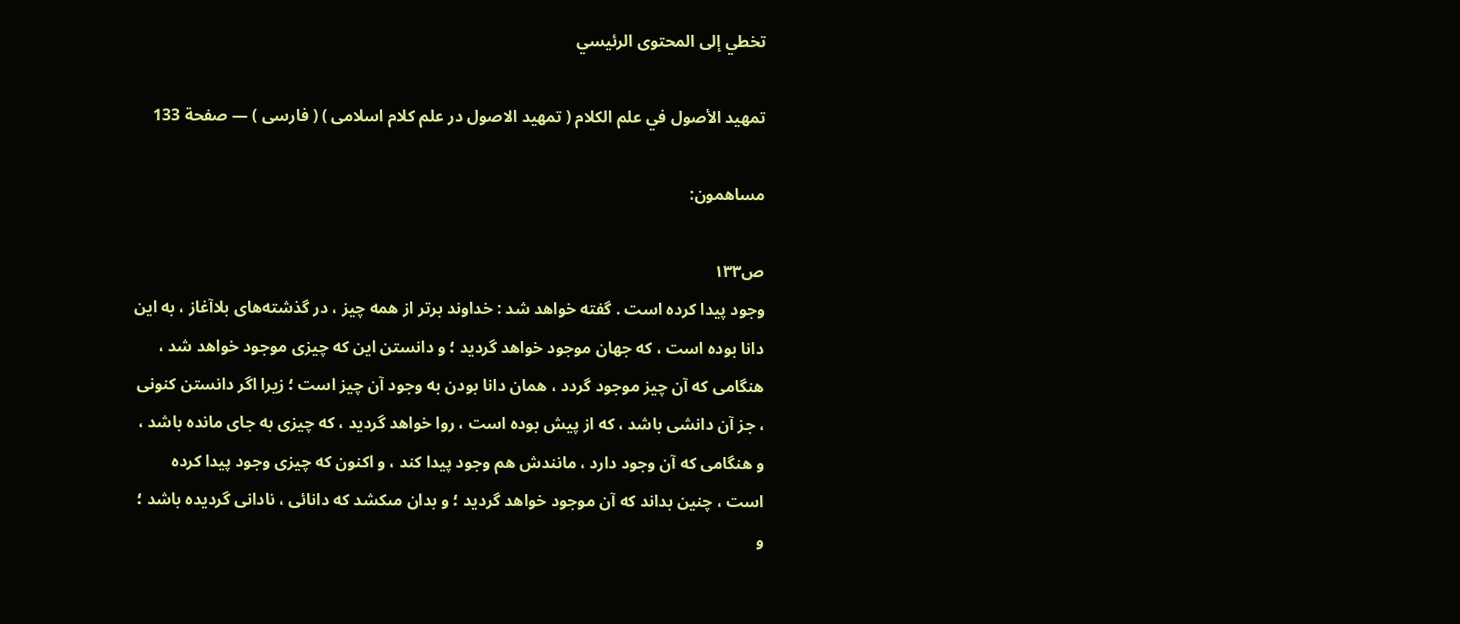تخطي إلى المحتوى الرئيسي

تمهيد الأصول في علم الكلام ( تمهيد الاصول در علم كلام اسلامى ) ( فارسى ) — صفحة 133

مساهمون:

ص١٣٣
وجود پيدا كرده است . گفته خواهد شد : خداوند برتر از همه چيز ، در گذشته‌هاى بلاآغاز ، به اين دانا بوده است ، كه جهان موجود خواهد گرديد ؛ و دانستن اين كه چيزى موجود خواهد شد ، هنگامى كه آن چيز موجود گردد ، همان دانا بودن به وجود آن چيز است ؛ زيرا اگر دانستن كنونى ، جز آن دانشى باشد ، كه از پيش بوده است ، روا خواهد گرديد ، كه چيزى به جاى مانده باشد ، و هنگامى كه آن وجود دارد ، مانندش هم وجود پيدا كند ، و اكنون كه چيزى وجود پيدا كرده است ، چنين بداند كه آن موجود خواهد گرديد ؛ و بدان مىكشد كه دانائى ، نادانى گرديده باشد ؛ و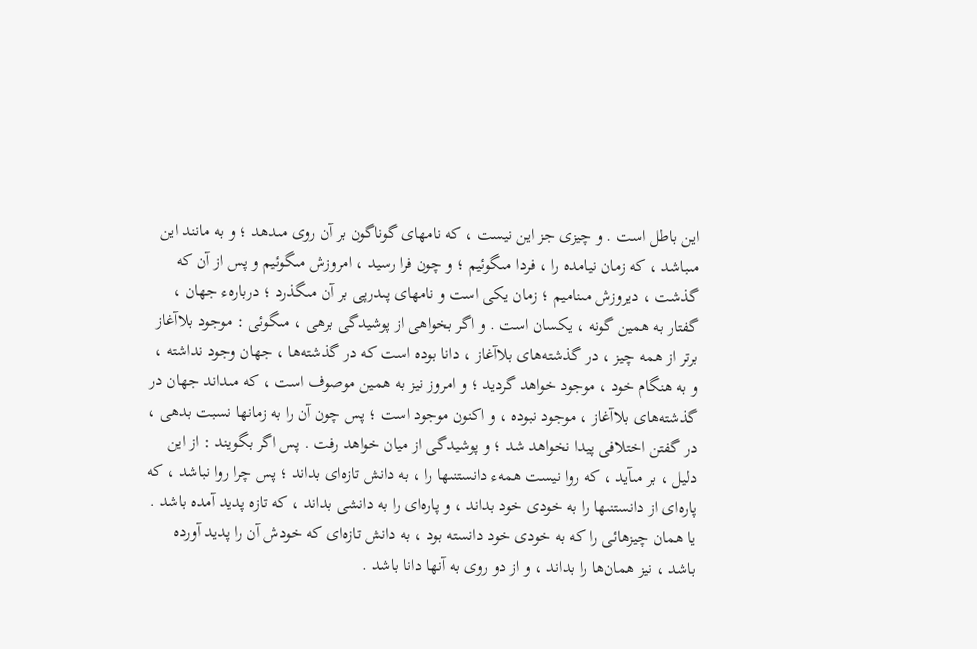اين باطل است . و چيزى جز اين نيست ، كه نامهاى گوناگون بر آن روى مىدهد ؛ و به مانند اين مىباشد ، كه زمان نيامده را ، فردا مىگوئيم ؛ و چون فرا رسيد ، امروزش مىگوئيم و پس از آن كه گذشت ، ديروزش مىناميم ؛ زمان يكى است و نامهاى پىدرپى بر آن مىگذرد ؛ دربارهء جهان ، گفتار به همين گونه ، يكسان است . و اگر بخواهى از پوشيدگى برهى ، مىگوئى : موجود بلاآغاز برتر از همه چيز ، در گذشته‌هاى بلاآغاز ، دانا بوده است كه در گذشته‌ها ، جهان وجود نداشته ، و به هنگام خود ، موجود خواهد گرديد ؛ و امروز نيز به همين موصوف است ، كه مىداند جهان در گذشته‌هاى بلاآغاز ، موجود نبوده ، و اكنون موجود است ؛ پس چون آن را به زمانها نسبت بدهى ، در گفتن اختلافى پيدا نخواهد شد ؛ و پوشيدگى از ميان خواهد رفت . پس اگر بگويند : از اين دليل ، بر مىآيد ، كه روا نيست همهء دانستنىها را ، به دانش تازه‌اى بداند ؛ پس چرا روا نباشد ، كه پاره‌اى از دانستنىها را به خودى خود بداند ، و پاره‌اى را به دانشى بداند ، كه تازه پديد آمده باشد . يا همان چيزهائى را كه به خودى خود دانسته بود ، به دانش تازه‌اى كه خودش آن را پديد آورده باشد ، نيز همان‌ها را بداند ، و از دو روى به آنها دانا باشد .